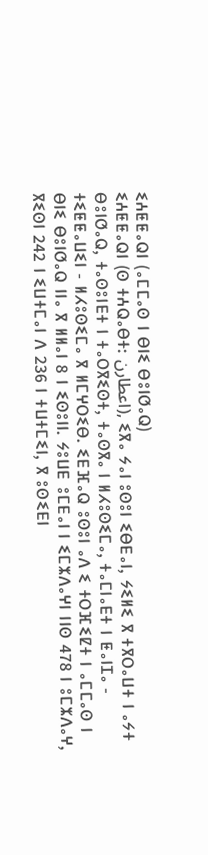ⵉⵄⵟⵟⴰⵕⵏ (ⴰⵎⵎⴰⵙ ⵏ ⴱⵏⵉ ⴱⵓⵏⵚⴰⵕ)
ⵉⵄⵟⵟⴰⵕⵏ (ⵙ ⵜⵄⵕⴰⴱⵜ: اعطارن), ⵉⴳⴰ ⵢⴰⵏ ⵓⵙⵓⵏ ⵉⴱⴹⴰⵏ, ⵢⵉⵍⵉ ⴳ ⵜⴳⵔⴰⵡⵜ ⵏ ⴰⵢⵜ ⴱⵓⵏⵚⴰⵕ, ⵜⴰⵙⵓⵏⴹⵜ ⵏ ⵜⴰⵔⴳⵉⵙⵜ, ⵜⴰⵙⴳⴰ ⵏ ⵍⵃⵓⵙⵉⵎⴰ, ⵜⴰⵎⵏⴰⴹⵜ ⵏ ⵟⴰⵏⵊⴰ - ⵜⵉⵟⵟⴰⵡⵉⵏ - ⵍⵃⵓⵙⵉⵎⴰ ⴳ ⵍⵎⵖⵔⵉⴱ. ⵉⴹⴼⴰⵕ ⵓⵙⵓⵏ ⴰⴷ ⵉ ⵜⵔⴼⵉⵇⵜ ⵏ ⴰⵎⵎⴰⵙ ⵏ ⴱⵏⵉ ⴱⵓⵏⵚⴰⵕ ⵏⵏⴰ ⴳ ⵍⵍⴰⵏ 8 ⵏ ⵉⵙⵓⵏⵏ. ⵢⵓⵡⴹ ⵓⵎⴹⴰⵏ ⵏ ⵉⵎⵣⴷⴰⵖⵏ ⵏⵏⵙ 478 ⵏ ⵓⵎⵣⴷⴰⵖ, ⴳⵉⵙⵏ 242 ⵏ ⵉⵡⵜⵎⴰⵏ ⴷ 236 ⵏ ⵜⵡⵜⵎⵉⵏ, ⴳ ⵓⵙⵉⴹⵏ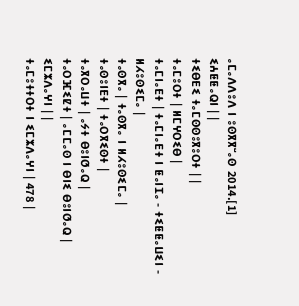ⴰⵎⴰⴷⴷⵓⴷ ⵏ ⵓⵙⴳⴳⵯⴰⵙ 2014.[1]
ⵉⵄⵟⵟⴰⵕⵏ | |
ⵜⵉⴱⴹⵉ ⵜⴰⵎⵙⵙⵓⴳⵓⵔⵜ | |
ⵜⴰⵎⵓⵔⵜ | ⵍⵎⵖⵔⵉⴱ |
ⵜⴰⵎⵏⴰⴹⵜ | ⵜⴰⵎⵏⴰⴹⵜ ⵏ ⵟⴰⵏⵊⴰ - ⵜⵉⵟⵟⴰⵡⵉⵏ - ⵍⵃⵓⵙⵉⵎⴰ |
ⵜⴰⵙⴳⴰ | ⵜⴰⵙⴳⴰ ⵏ ⵍⵃⵓⵙⵉⵎⴰ |
ⵜⴰⵙⵓⵏⴹⵜ | ⵜⴰⵔⴳⵉⵙⵜ |
ⵜⴰⴳⵔⴰⵡⵜ | ⴰⵢⵜ ⴱⵓⵏⵚⴰⵕ |
ⵜⴰⵔⴼⵉⵇⵜ | ⴰⵎⵎⴰⵙ ⵏ ⴱⵏⵉ ⴱⵓⵏⵚⴰⵕ |
ⵉⵎⵣⴷⴰⵖⵏ | |
ⵜⴰⵎⵓⵜⵜⵔⵜ ⵏ ⵉⵎⵣⴷⴰⵖⵏ | 478 |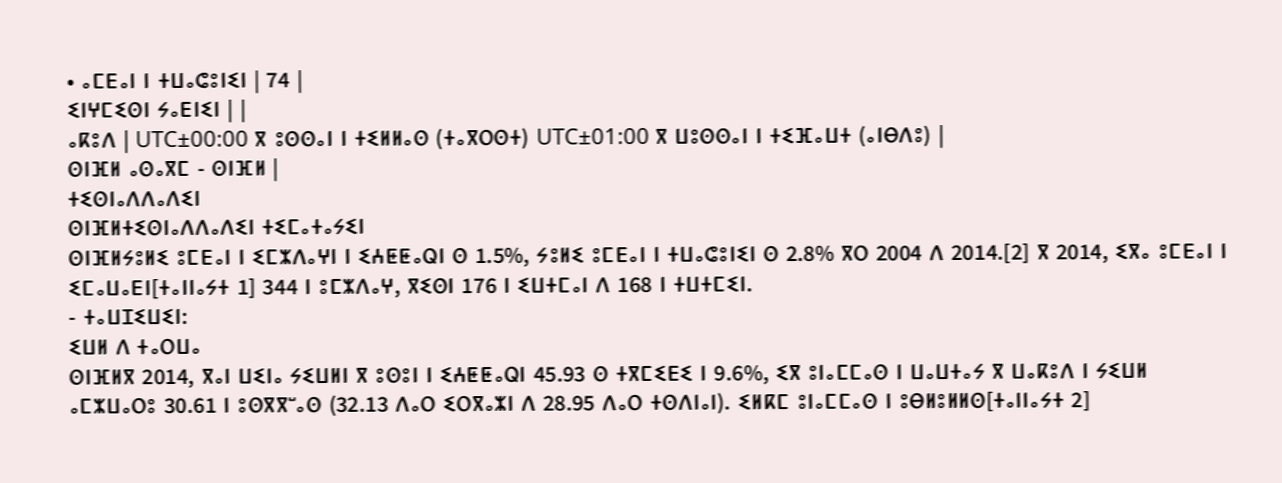• ⴰⵎⴹⴰⵏ ⵏ ⵜⵡⴰⵛⵓⵏⵉⵏ | 74 |
ⵉⵏⵖⵎⵉⵙⵏ ⵢⴰⴹⵏⵉⵏ | |
ⴰⴽⵓⴷ | UTC±00:00 ⴳ ⵓⵙⵙⴰⵏ ⵏ ⵜⵉⵍⵍⴰⵙ (ⵜⴰⴳⵔⵙⵜ) UTC±01:00 ⴳ ⵡⵓⵙⵙⴰⵏ ⵏ ⵜⵉⴼⴰⵡⵜ (ⴰⵏⴱⴷⵓ) |
ⵙⵏⴼⵍ ⴰⵙⴰⴳⵎ - ⵙⵏⴼⵍ |
ⵜⵉⵙⵏⴰⴷⴷⴰⴷⵉⵏ
ⵙⵏⴼⵍⵜⵉⵙⵏⴰⴷⴷⴰⴷⵉⵏ ⵜⵉⵎⴰⵜⴰⵢⵉⵏ
ⵙⵏⴼⵍⵢⵓⵍⵉ ⵓⵎⴹⴰⵏ ⵏ ⵉⵎⵣⴷⴰⵖⵏ ⵏ ⵉⵄⵟⵟⴰⵕⵏ ⵙ 1.5%, ⵢⵓⵍⵉ ⵓⵎⴹⴰⵏ ⵏ ⵜⵡⴰⵛⵓⵏⵉⵏ ⵙ 2.8% ⴳⵔ 2004 ⴷ 2014.[2] ⴳ 2014, ⵉⴳⴰ ⵓⵎⴹⴰⵏ ⵏ ⵉⵎⴰⵡⴰⴹⵏ[ⵜⴰⵏⵏⴰⵢⵜ 1] 344 ⵏ ⵓⵎⵣⴷⴰⵖ, ⴳⵉⵙⵏ 176 ⵏ ⵉⵡⵜⵎⴰⵏ ⴷ 168 ⵏ ⵜⵡⵜⵎⵉⵏ.
- ⵜⴰⵡⵊⵉⵡⵉⵏ:
ⵉⵡⵍ ⴷ ⵜⴰⵔⵡⴰ
ⵙⵏⴼⵍⴳ 2014, ⴳⴰⵏ ⵡⵉⵏⴰ ⵢⵉⵡⵍⵏ ⴳ ⵓⵙⵓⵏ ⵏ ⵉⵄⵟⵟⴰⵕⵏ 45.93 ⵙ ⵜⴳⵎⵉⴹⵉ ⵏ 9.6%, ⵉⴳ ⵓⵏⴰⵎⵎⴰⵙ ⵏ ⵡⴰⵡⵜⴰⵢ ⴳ ⵡⴰⴽⵓⴷ ⵏ ⵢⵉⵡⵍ ⴰⵎⵣⵡⴰⵔⵓ 30.61 ⵏ ⵓⵙⴳⴳⵯⴰⵙ (32.13 ⴷⴰⵔ ⵉⵔⴳⴰⵣⵏ ⴷ 28.95 ⴷⴰⵔ ⵜⵙⴷⵏⴰⵏ). ⵉⵍⴽⵎ ⵓⵏⴰⵎⵎⴰⵙ ⵏ ⵓⴱⵍⵓⵍⵍⵙ[ⵜⴰⵏⵏⴰⵢⵜ 2]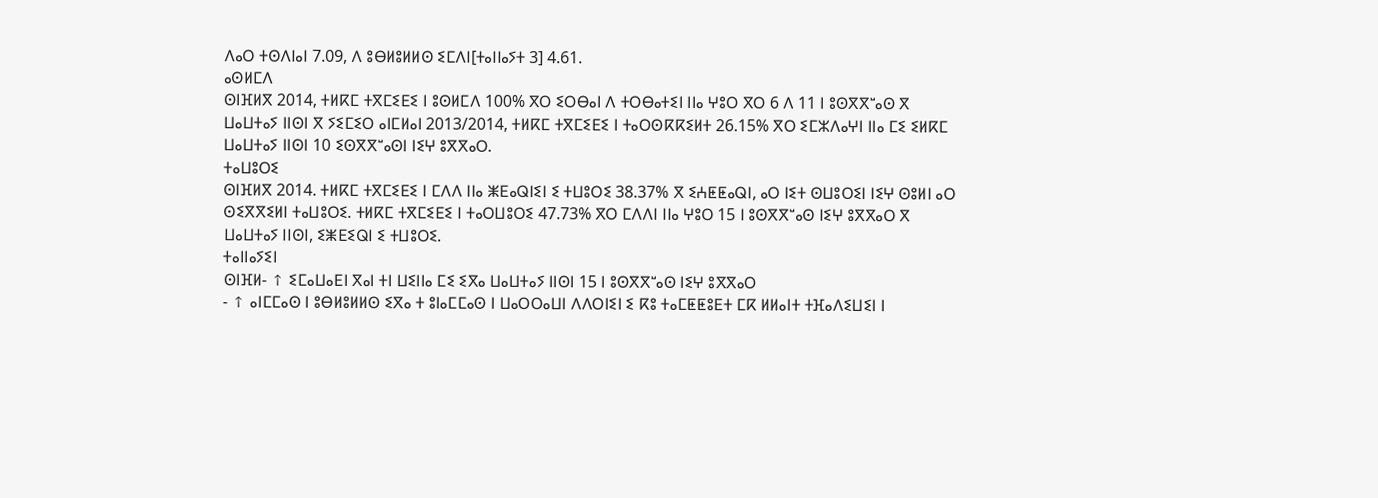ⴷⴰⵔ ⵜⵙⴷⵏⴰⵏ 7.09, ⴷ ⵓⴱⵍⵓⵍⵍⵙ ⵉⵎⴷⵏ[ⵜⴰⵏⵏⴰⵢⵜ 3] 4.61.
ⴰⵙⵍⵎⴷ
ⵙⵏⴼⵍⴳ 2014, ⵜⵍⴽⵎ ⵜⴳⵎⵉⴹⵉ ⵏ ⵓⵙⵍⵎⴷ 100% ⴳⵔ ⵉⵔⴱⴰⵏ ⴷ ⵜⵔⴱⴰⵜⵉⵏ ⵏⵏⴰ ⵖⵓⵔ ⴳⵔ 6 ⴷ 11 ⵏ ⵓⵙⴳⴳⵯⴰⵙ ⴳ ⵡⴰⵡⵜⴰⵢ ⵏⵏⵙⵏ ⴳ ⵢⵉⵎⵉⵔ ⴰⵏⵎⵍⴰⵏ 2013/2014, ⵜⵍⴽⵎ ⵜⴳⵎⵉⴹⵉ ⵏ ⵜⴰⵔⵙⴽⴽⵉⵍⵜ 26.15% ⴳⵔ ⵉⵎⵣⴷⴰⵖⵏ ⵏⵏⴰ ⵎⵉ ⵉⵍⴽⵎ ⵡⴰⵡⵜⴰⵢ ⵏⵏⵙⵏ 10 ⵉⵙⴳⴳⵯⴰⵙⵏ ⵏⵉⵖ ⵓⴳⴳⴰⵔ.
ⵜⴰⵡⵓⵔⵉ
ⵙⵏⴼⵍⴳ 2014. ⵜⵍⴽⵎ ⵜⴳⵎⵉⴹⵉ ⵏ ⵎⴷⴷ ⵏⵏⴰ ⵥⴹⴰⵕⵏⵉⵏ ⵉ ⵜⵡⵓⵔⵉ 38.37% ⴳ ⵉⵄⵟⵟⴰⵕⵏ, ⴰⵔ ⵏⵉⵜ ⵙⵡⵓⵔⵉⵏ ⵏⵉⵖ ⵙⵓⵍⵏ ⴰⵔ ⵙⵉⴳⴳⵉⵍⵏ ⵜⴰⵡⵓⵔⵉ. ⵜⵍⴽⵎ ⵜⴳⵎⵉⴹⵉ ⵏ ⵜⴰⵔⵡⵓⵔⵉ 47.73% ⴳⵔ ⵎⴷⴷⵏ ⵏⵏⴰ ⵖⵓⵔ 15 ⵏ ⵓⵙⴳⴳⵯⴰⵙ ⵏⵉⵖ ⵓⴳⴳⴰⵔ ⴳ ⵡⴰⵡⵜⴰⵢ ⵏⵏⵙⵏ, ⵉⵥⴹⵉⵕⵏ ⵉ ⵜⵡⵓⵔⵉ.
ⵜⴰⵏⵏⴰⵢⵉⵏ
ⵙⵏⴼⵍ- ↑ ⵉⵎⴰⵡⴰⴹⵏ ⴳⴰⵏ ⵜⵏ ⵡⵉⵏⵏⴰ ⵎⵉ ⵉⴳⴰ ⵡⴰⵡⵜⴰⵢ ⵏⵏⵙⵏ 15 ⵏ ⵓⵙⴳⴳⵯⴰⵙ ⵏⵉⵖ ⵓⴳⴳⴰⵔ
- ↑ ⴰⵏⵎⵎⴰⵙ ⵏ ⵓⴱⵍⵓⵍⵍⵙ ⵉⴳⴰ ⵜ ⵓⵏⴰⵎⵎⴰⵙ ⵏ ⵡⴰⵔⵔⴰⵡⵏ ⴷⴷⵔⵏⵉⵏ ⵉ ⴽⵓ ⵜⴰⵎⵟⵟⵓⴹⵜ ⵎⴽ ⵍⵍⴰⵏⵜ ⵜⴼⴰⴷⵉⵡⵉⵏ ⵏ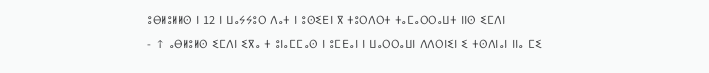ⵓⴱⵍⵓⵍⵍⵙ ⵏ 12 ⵏ ⵡⴰⵢⵢⵓⵔ ⴷⴰⵜ ⵏ ⵓⵙⵉⴹⵏ ⴳ ⵜⵓⵔⴷⵔⵜ ⵜⴰⵎⴰⵔⵔⴰⵡⵜ ⵏⵏⵙ ⵉⵎⴷⵏ
- ↑ ⴰⴱⵍⵓⵍⵙ ⵉⵎⴷⵏ ⵉⴳⴰ ⵜ ⵓⵏⴰⵎⵎⴰⵙ ⵏ ⵓⵎⴹⴰⵏ ⵏ ⵡⴰⵔⵔⴰⵡⵏ ⴷⴷⵔⵏⵉⵏ ⵉ ⵜⵙⴷⵏⴰⵏ ⵏⵏⴰ ⵎⵉ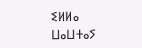ⵉⵍⵍⴰ ⵡⴰⵡⵜⴰⵢ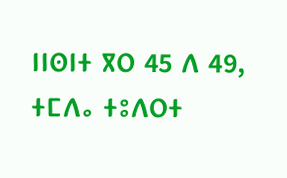ⵏⵏⵙⵏⵜ ⴳⵔ 45 ⴷ 49, ⵜⵎⴷⴰ ⵜⵓⴷⵔⵜ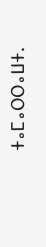ⵜⴰⵎⴰⵔⵔⴰⵡⵜ.